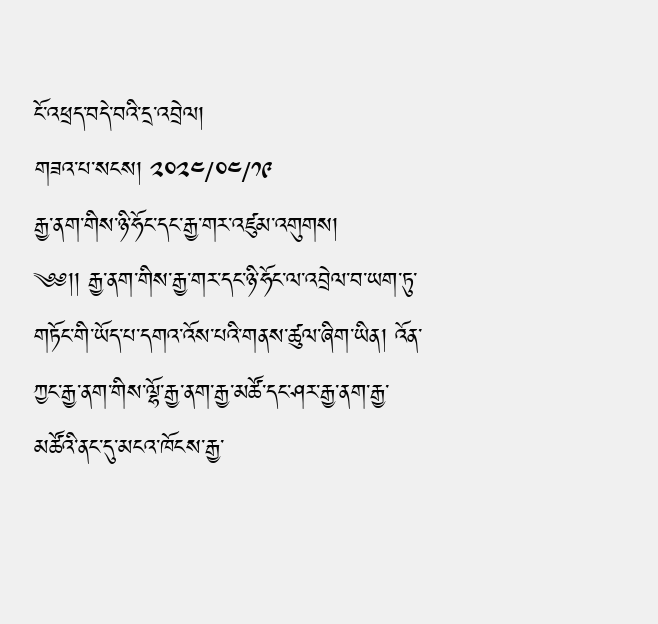ངོ་འཕྲད་བདེ་བའི་དྲ་འབྲེལ།
གཟའ་པ་སངས། ༢༠༢༤/༠༤/༡༩
རྒྱ་ནག་གིས་ཉི་ཧོང་དང་རྒྱ་གར་འཛུམ་འགུགས།
༄༅།། རྒྱ་ནག་གིས་རྒྱ་གར་དང་ཉི་ཧོང་ལ་འབྲེལ་བ་ཡག་ཏུ་གཏོང་གི་ཡོད་པ་དགའ་འོས་པའི་གནས་ཚུལ་ཞིག་ཡིན། འོན་ཀྱང་རྒྱ་ནག་གིས་ལྷོ་རྒྱ་ནག་རྒྱ་མཚོ་དང་ཤར་རྒྱ་ནག་རྒྱ་མཚོའི་ནང་དུ་མངའ་ཁོངས་རྒྱ་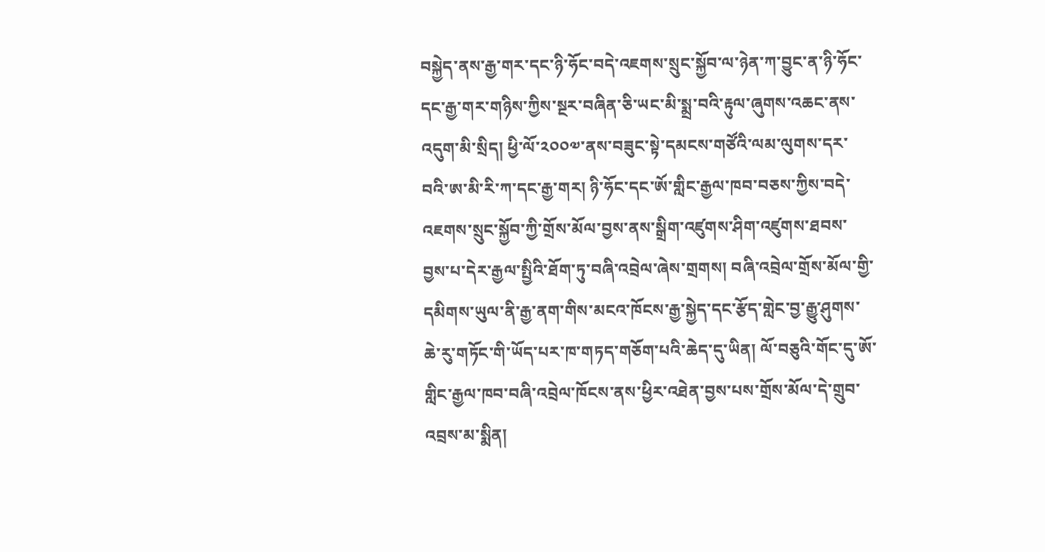བསྐྱེད་ནས་རྒྱ་གར་དང་ཉི་ཧོང་བདེ་འཇགས་སྲུང་སྐྱོབ་ལ་ཉེན་ཀ་བྱུང་ན་ཉི་ཧོང་དང་རྒྱ་གར་གཉིས་ཀྱིས་སྔར་བཞིན་ཅི་ཡང་མི་སྨྲ་བའི་རྟུལ་ཞུགས་འཆང་ནས་འདུག་མི་སྲིད། ཕྱི་ལོ་༢༠༠༧་ནས་བཟུང་སྟེ་དམངས་གཙོའི་ལམ་ལུགས་དར་བའི་ཨ་མི་རི་ཀ་དང་རྒྱ་གར། ཉི་ཧོང་དང་ཨོ་གླིང་རྒྱལ་ཁབ་བཅས་ཀྱིས་བདེ་འཇགས་སྲུང་སྐྱོབ་ཀྱི་གྲོས་མོལ་བྱས་ནས་སྒྲིག་འཛུགས་ཤིག་འཛུགས་ཐབས་བྱས་པ་དེར་རྒྱལ་སྤྱིའི་ཐོག་ཏུ་བཞི་འབྲེལ་ཞེས་གྲགས། བཞི་འབྲེལ་གྲོས་མོལ་གྱི་དམིགས་ཡུལ་ནི་རྒྱ་ནག་གིས་མངའ་ཁོངས་རྒྱ་སྐྱེད་དང་རྩོད་གླེང་བྱ་རྒྱུ་ཤུགས་ཆེ་རུ་གཏོང་གི་ཡོད་པར་ཁ་གཏད་གཅོག་པའི་ཆེད་དུ་ཡིན། ལོ་བཅུའི་གོང་དུ་ཨོ་གླིང་རྒྱལ་ཁབ་བཞི་འབྲེལ་ཁོངས་ནས་ཕྱིར་འཐེན་བྱས་པས་གྲོས་མོལ་དེ་གྲུབ་འབྲས་མ་སྨིན།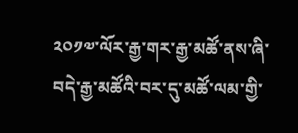༢༠༡༧་ལོར་རྒྱ་གར་རྒྱ་མཚོ་ནས་ཞི་བདེ་རྒྱ་མཚོའི་བར་དུ་མཚོ་ལམ་གྱི་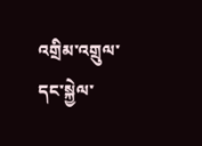འགྲིམ་འགྲུལ་དང་སྐྱེལ་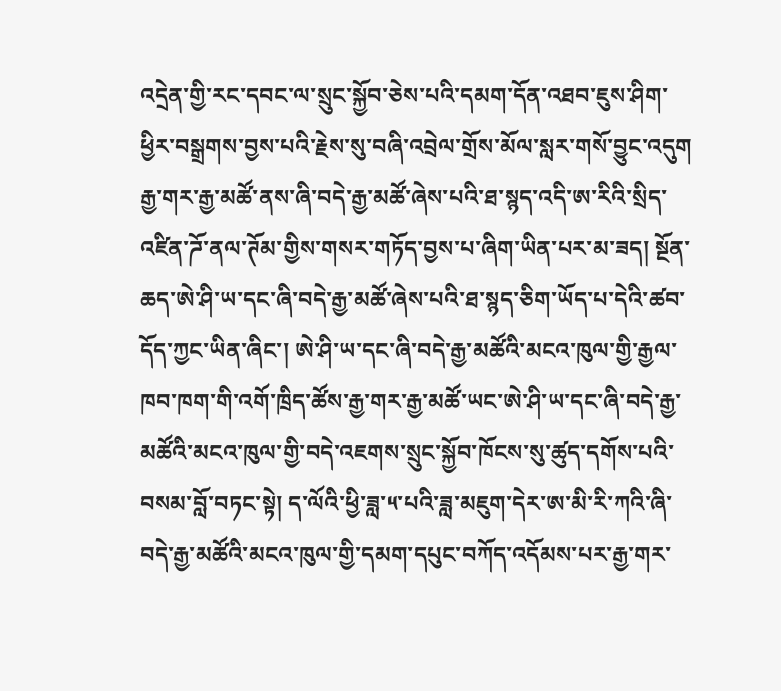འདྲེན་གྱི་རང་དབང་ལ་སྲུང་སྐྱོབ་ཅེས་པའི་དམག་དོན་འཐབ་ཇུས་ཤིག་ཕྱིར་བསྒྲགས་བྱས་པའི་རྗེས་སུ་བཞི་འབྲེལ་གྲོས་མོལ་སླར་གསོ་བྱུང་འདུག
རྒྱ་གར་རྒྱ་མཚོ་ནས་ཞི་བདེ་རྒྱ་མཚོ་ཞེས་པའི་ཐ་སྙད་འདི་ཨ་རིའི་སྲིད་འཛིན་ཌོ་ནལ་ཊོམ་གྱིས་གསར་གཏོད་བྱས་པ་ཞིག་ཡིན་པར་མ་ཟད། སྔོན་ཆད་ཨེ་ཤི་ཡ་དང་ཞི་བདེ་རྒྱ་མཚོ་ཞེས་པའི་ཐ་སྙད་ཅིག་ཡོད་པ་དེའི་ཚབ་དོད་ཀྱང་ཡིན་ཞིང་། ཨེ་ཤི་ཡ་དང་ཞི་བདེ་རྒྱ་མཚོའི་མངའ་ཁུལ་གྱི་རྒྱལ་ཁབ་ཁག་གི་འགོ་ཁྲིད་ཚོས་རྒྱ་གར་རྒྱ་མཚོ་ཡང་ཨེ་ཤི་ཡ་དང་ཞི་བདེ་རྒྱ་མཚོའི་མངའ་ཁུལ་གྱི་བདེ་འཇགས་སྲུང་སྐྱོབ་ཁོངས་སུ་ཚུད་དགོས་པའི་བསམ་བློ་བཏང་སྟེ། ད་ལོའི་ཕྱི་ཟླ་༥་པའི་ཟླ་མཇུག་དེར་ཨ་མི་རི་ཀའི་ཞི་བདེ་རྒྱ་མཚོའི་མངའ་ཁུལ་གྱི་དམག་དཔུང་བཀོད་འདོམས་པར་རྒྱ་གར་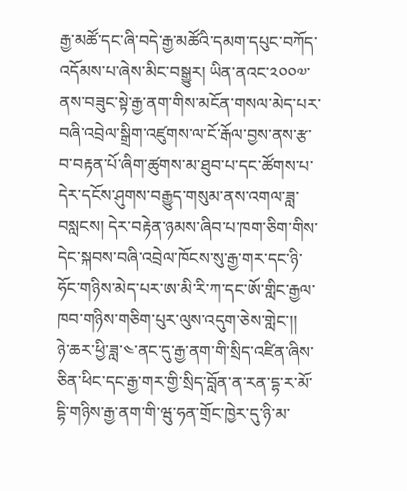རྒྱ་མཚོ་དང་ཞི་བདེ་རྒྱ་མཚོའི་དམག་དཔུང་བཀོད་འདོམས་པ་ཞེས་མིང་བསྒྱུར། ཡིན་ནའང་༢༠༠༧་ནས་བཟུང་སྟེ་རྒྱ་ནག་གིས་མངོན་གསལ་མེད་པར་བཞི་འབྲེལ་སྒྲིག་འཛུགས་ལ་ངོ་རྒོལ་བྱས་ནས་རྩ་བ་བརྟན་པོ་ཞིག་ཚུགས་མ་ཐུབ་པ་དང་ཚོགས་པ་དེར་དངོས་ཤུགས་བརྒྱུད་གསུམ་ནས་འགལ་ཟླ་བསླངས། དེར་བརྟེན་ཉམས་ཞིབ་པ་ཁག་ཅིག་གིས་དེང་སྐབས་བཞི་འབྲེལ་ཁོངས་སུ་རྒྱ་གར་དང་ཉི་ཧོང་གཉིས་མེད་པར་ཨ་མི་རི་ཀ་དང་ཨོ་གླིང་རྒྱལ་ཁབ་གཉིས་གཅིག་པུར་ལུས་འདུག་ཅེས་གླེང་།།
ཉེ་ཆར་ཕྱི་ཟླ་༤་ནང་དུ་རྒྱ་ནག་གི་སྲིད་འཛིན་ཞིས་ཅིན་ཕིང་དང་རྒྱ་གར་གྱི་སྲིད་བློན་ན་རན་དྷ་ར་མོ་དྷི་གཉིས་རྒྱ་ནག་གི་ཝུ་ཧན་གྲོང་ཁྱེར་དུ་ཉི་མ་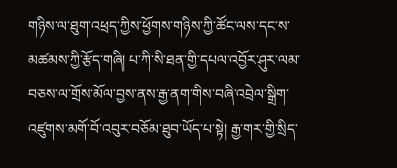གཉིས་ལ་ཐུག་འཕྲད་ཀྱིས་ཕྱོགས་གཉིས་ཀྱི་ཚོང་ལས་དང་ས་མཚམས་ཀྱི་རྩོད་གཞི། པ་ཀི་སི་ཐན་གྱི་དཔལ་འབྱོར་ཤུར་ལམ་བཅས་ལ་གྲོས་མོལ་བྱས་ནས་རྒྱ་ནག་གིས་བཞི་འབྲེལ་སྒྲིག་འཛུགས་མགོ་བོ་འབུར་བཅོམ་ཐུབ་ཡོད་པ་སྟེ། རྒྱ་གར་གྱི་སྲིད་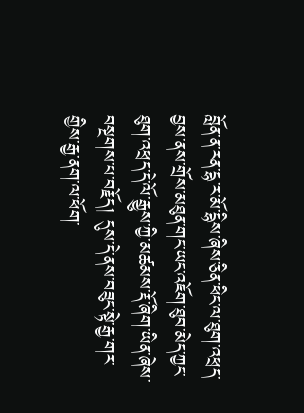བློན་ན་རན་དྷ་ར་མོ་དྷིས་ཞིས་ཅིན་ཕིང་ལ་ཐུག་འཕྲད་བྱས་ནས་གྲོས་མཐུན་གང་ཡང་འཇོག་ཐུབ་མེད་ཀྱང་ཐུག་འཕྲད་དེ་ལོ་རྒྱུས་ཀྱི་མཚམས་རྡོ་ཞིག་ཡིན་ཞེས་བསྔགས་པ་བརྗོད། དུས་དེ་ནས་བཟུང་སྟེ་རྒྱ་གར་གྱིས་རྒྱ་ནག་ལ་ཕོག་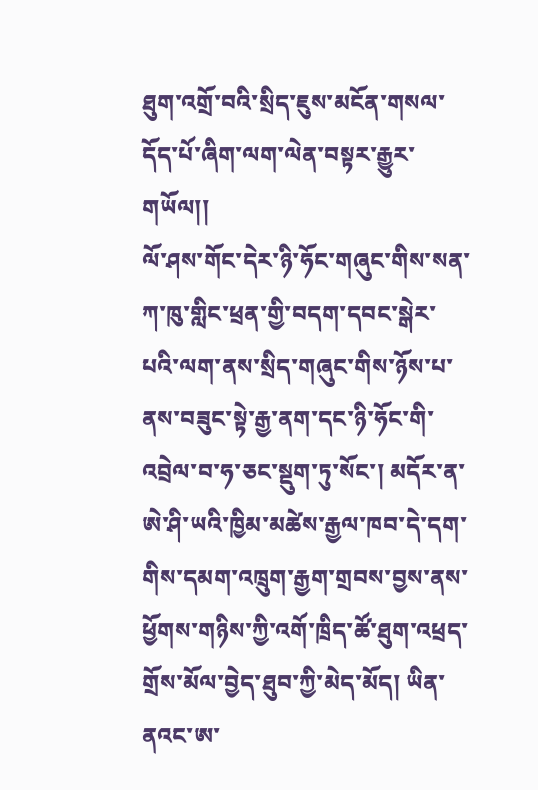ཐུག་འགྲོ་བའི་སྲིད་ཇུས་མངོན་གསལ་དོད་པོ་ཞིག་ལག་ལེན་བསྟར་རྒྱུར་གཡོལ།།
ལོ་ཤས་གོང་དེར་ཉི་ཧོང་གཞུང་གིས་སན་ཀ་ཁུ་གླིང་ཕྲན་གྱི་བདག་དབང་སྒེར་པའི་ལག་ནས་སྲིད་གཞུང་གིས་ཉོས་པ་ནས་བཟུང་སྟེ་རྒྱ་ནག་དང་ཉི་ཧོང་གི་འབྲེལ་བ་ཧ་ཅང་སྡུག་ཏུ་སོང་། མདོར་ན་ཨེ་ཤི་ཡའི་ཁྱིམ་མཚེས་རྒྱལ་ཁབ་དེ་དག་གིས་དམག་འཁྲུག་རྒྱག་གྲབས་བྱས་ནས་ཕྱོགས་གཉིས་ཀྱི་འགོ་ཁྲིད་ཚོ་ཐུག་འཕྲད་གྲོས་མོལ་བྱེད་ཐུབ་ཀྱི་མེད་མོད། ཡིན་ནའང་ཨ་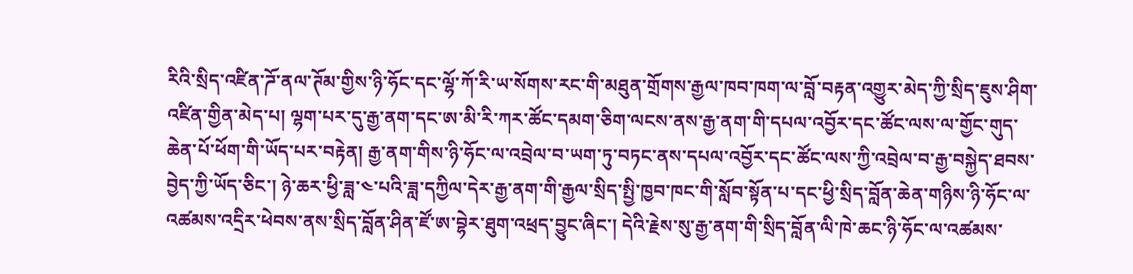རིའི་སྲིད་འཛིན་ཌོ་ནལ་ཊོམ་གྱིས་ཉི་ཧོང་དང་ལྷོ་ཀོ་རི་ཡ་སོགས་རང་གི་མཐུན་གྲོགས་རྒྱལ་ཁབ་ཁག་ལ་བློ་བརྟན་འགྱུར་མེད་ཀྱི་སྲིད་ཇུས་ཤིག་འཛིན་གྱིན་མེད་པ། ལྷག་པར་དུ་རྒྱ་ནག་དང་ཨ་མི་རི་ཀར་ཚོང་དམག་ཅིག་ལངས་ནས་རྒྱ་ནག་གི་དཔལ་འབྱོར་དང་ཚོང་ལས་ལ་གྱོང་གུད་ཆེན་པོ་ཕོག་གི་ཡོད་པར་བརྟེན། རྒྱ་ནག་གིས་ཉི་ཧོང་ལ་འབྲེལ་བ་ཡག་ཏུ་བཏང་ནས་དཔལ་འབྱོར་དང་ཚོང་ལས་ཀྱི་འབྲེལ་བ་རྒྱ་བསྐྱེད་ཐབས་བྱེད་ཀྱི་ཡོད་ཅིང་། ཉེ་ཆར་ཕྱི་ཟླ་༤་པའི་ཟླ་དཀྱིལ་དེར་རྒྱ་ནག་གི་རྒྱལ་སྲིད་སྤྱི་ཁྱབ་ཁང་གི་སློབ་སྟོན་པ་དང་ཕྱི་སྲིད་བློན་ཆེན་གཉིས་ཉི་ཧོང་ལ་འཚམས་འདྲིར་ཕེབས་ནས་སྲིད་བློན་ཤིན་ཛོ་ཨ་བྷེར་ཐུག་འཕྲད་བྱུང་ཞིང་། དེའི་རྗེས་སུ་རྒྱ་ནག་གི་སྲིད་བློན་ལི་ཁེ་ཆང་ཉི་ཧོང་ལ་འཚམས་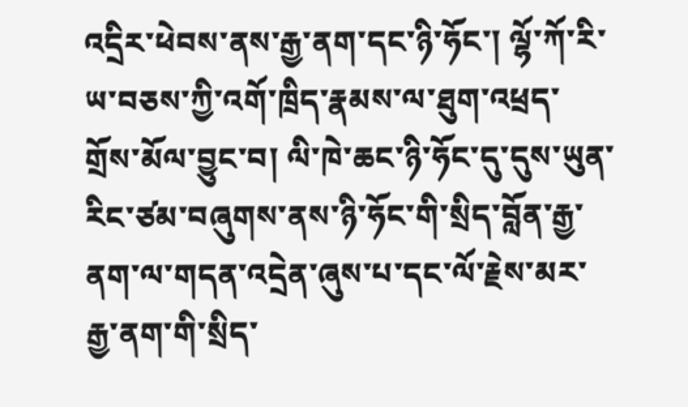འདྲིར་ཕེབས་ནས་རྒྱ་ནག་དང་ཉི་ཧོང་། ལྷོ་ཀོ་རི་ཡ་བཅས་ཀྱི་འགོ་ཁྲིད་རྣམས་ལ་ཐུག་འཕྲད་གྲོས་མོལ་བྱུང་བ། ལི་ཁེ་ཆང་ཉི་ཧོང་དུ་དུས་ཡུན་རིང་ཙམ་བཞུགས་ནས་ཉི་ཧོང་གི་སྲིད་བློན་རྒྱ་ནག་ལ་གདན་འདྲེན་ཞུས་པ་དང་ལོ་རྗེས་མར་རྒྱ་ནག་གི་སྲིད་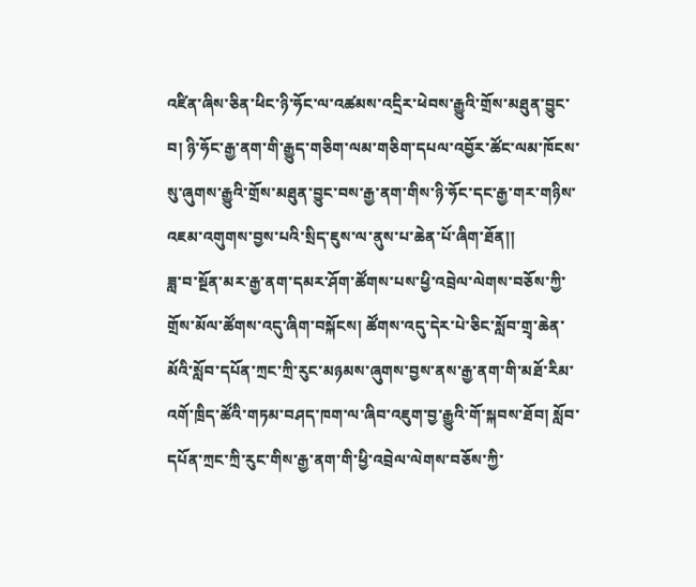འཛིན་ཞིས་ཅིན་ཕིང་ཉི་ཧོང་ལ་འཚམས་འདྲིར་ཕེབས་རྒྱུའི་གྲོས་མཐུན་བྱུང་བ། ཉི་ཧོང་རྒྱ་ནག་གི་རྒྱུད་གཅིག་ལམ་གཅིག་དཔལ་འབྱོར་ཚོང་ལམ་ཁོངས་སུ་ཞུགས་རྒྱུའི་གྲོས་མཐུན་བྱུང་བས་རྒྱ་ནག་གིས་ཉི་ཧོང་དང་རྒྱ་གར་གཉིས་འཇམ་འགུགས་བྱས་པའི་སྲིད་ཇུས་ལ་ནུས་པ་ཆེན་པོ་ཞིག་ཐོན།།
ཟླ་བ་སྔོན་མར་རྒྱ་ནག་དམར་ཤོག་ཚོགས་པས་ཕྱི་འབྲེལ་ལེགས་བཅོས་ཀྱི་གྲོས་མོལ་ཚོགས་འདུ་ཞིག་བསྐོངས། ཚོགས་འདུ་དེར་པེ་ཅིང་སློབ་གྲྭ་ཆེན་མོའི་སློབ་དཔོན་ཀྲང་ཀྲི་རུང་མཉམས་ཞུགས་བྱས་ནས་རྒྱ་ནག་གི་མཐོ་རིམ་འགོ་ཁྲིད་ཚོའི་གཏམ་བཤད་ཁག་ལ་ཞིབ་འཇུག་བྱ་རྒྱུའི་གོ་སྐབས་ཐོབ། སློབ་དཔོན་ཀྲང་ཀྲི་རུང་གིས་རྒྱ་ནག་གི་ཕྱི་འབྲེལ་ལེགས་བཅོས་ཀྱི་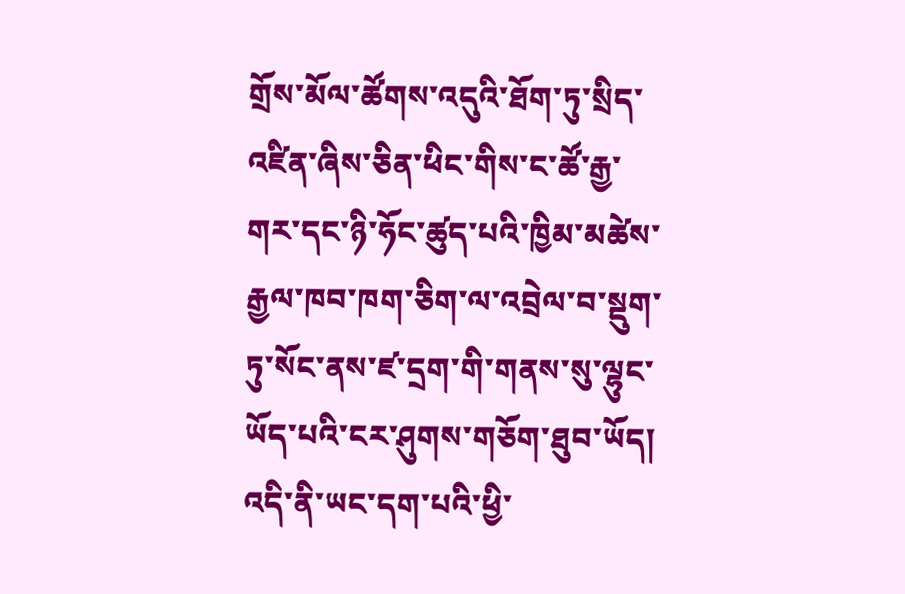གྲོས་མོལ་ཚོགས་འདུའི་ཐོག་ཏུ་སྲིད་འཛིན་ཞིས་ཅིན་ཕིང་གིས་ང་ཚོ་རྒྱ་གར་དང་ཉི་ཧོང་ཚུད་པའི་ཁྱིམ་མཚེས་རྒྱལ་ཁབ་ཁག་ཅིག་ལ་འབྲེལ་བ་སྡུག་ཏུ་སོང་ནས་ཛ་དྲག་གི་གནས་སུ་ལྷུང་ཡོད་པའི་ངར་ཤུགས་གཅོག་ཐུབ་ཡོད། འདི་ནི་ཡང་དག་པའི་ཕྱི་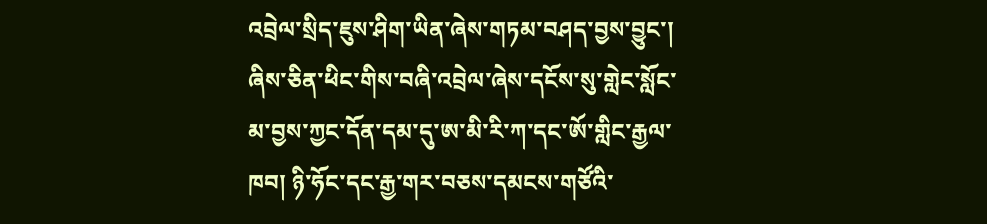འབྲེལ་སྲིད་ཇུས་ཤིག་ཡིན་ཞེས་གཏམ་བཤད་བྱས་བྱུང་། ཞིས་ཅིན་ཕིང་གིས་བཞི་འབྲེལ་ཞེས་དངོས་སུ་གླེང་སློང་མ་བྱས་ཀྱང་དོན་དམ་དུ་ཨ་མི་རི་ཀ་དང་ཨོ་གླིང་རྒྱལ་ཁབ། ཉི་ཧོང་དང་རྒྱ་གར་བཅས་དམངས་གཙོའི་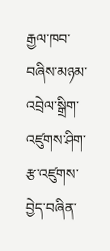རྒྱལ་ཁབ་བཞིས་མཉམ་འབྲེལ་སྒྲིག་འཛུགས་ཤིག་རྩ་འཛུགས་བྱེད་བཞིན་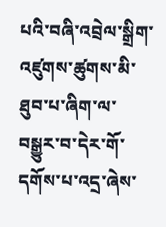པའི་བཞི་འབྲེལ་སྒྲིག་འཛུགས་ཚུགས་མི་ཐུབ་པ་ཞིག་ལ་བསྒྱུར་བ་དེར་གོ་དགོས་པ་འདྲ་ཞེས་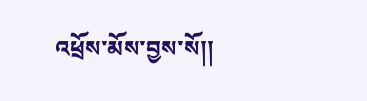འཕྲོས་མོས་བྱས་སོ།།